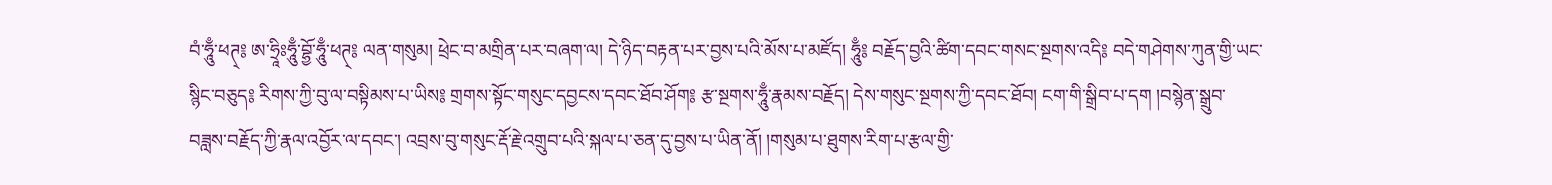བཾ་ཧཱུྃ་ཕཊ྄༔ ཨ་ཧྲཱིཿཧཱུྃ་བྷྱོ་ཧཱུྃ་ཕཊ྄༔ ལན་གསུམ། ཕྲེང་བ་མགྲིན་པར་བཞག་ལ། དེ་ཉིད་བརྟན་པར་བྱས་པའི་མོས་པ་མཛོད། ཧཱུྃ༔ བརྗོད་བྱའི་ཚིག་དབང་གསང་སྔགས་འདི༔ བདེ་གཤེགས་ཀུན་གྱི་ཡང་སྙིང་བཅུད༔ རིགས་ཀྱི་བུ་ལ་བསྟིམས་པ་ཡིས༔ གྲགས་སྟོང་གསུང་དབྱངས་དབང་ཐོབ་ཤོག༔ རྩ་སྔགས་ཧཱུྃ་རྣམས་བརྗོད། དེས་གསུང་སྔགས་ཀྱི་དབང་ཐོབ། ངག་གི་སྒྲིབ་པ་དག །བསྙེན་སྒྲུབ་བཟླས་བརྗོད་ཀྱི་རྣལ་འབྱོར་ལ་དབང་། འབྲས་བུ་གསུང་རྡོ་རྗེ་འགྲུབ་པའི་སྐལ་པ་ཅན་དུ་བྱས་པ་ཡིན་ནོ། །གསུམ་པ་ཐུགས་རིག་པ་རྩལ་གྱི་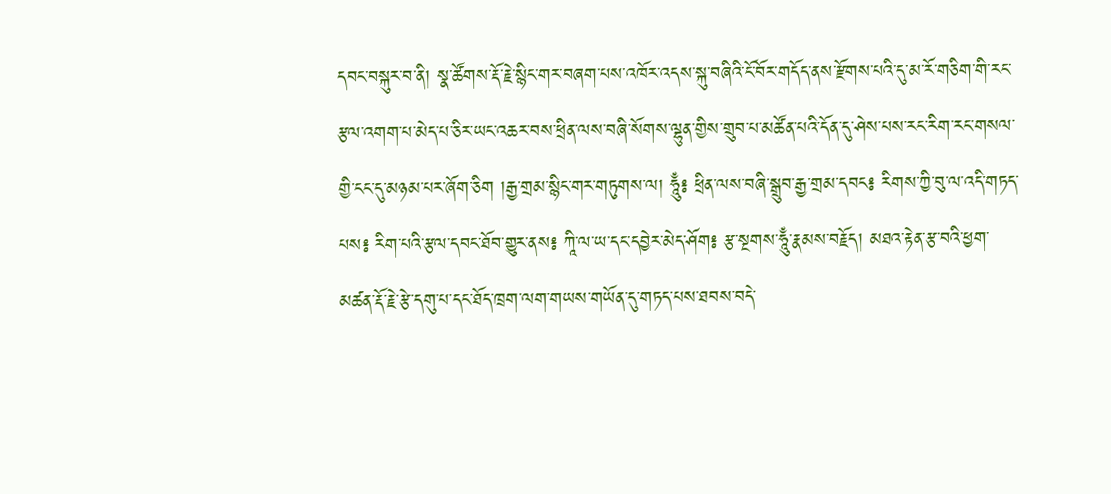དབང་བསྐུར་བ་ནི། སྣ་ཚོགས་རྡོ་རྗེ་སྙིང་གར་བཞག་པས་འཁོར་འདས་སྐུ་བཞིའི་ངོ་བོར་གདོད་ནས་རྫོགས་པའི་དུ་མ་རོ་གཅིག་གི་རང་རྩལ་འགག་པ་མེད་པ་ཅིར་ཡང་འཆར་བས་ཕྲིན་ལས་བཞི་སོགས་ལྷུན་གྱིས་གྲུབ་པ་མཚོན་པའི་དོན་དུ་ཤེས་པས་རང་རིག་རང་གསལ་གྱི་ངང་དུ་མཉམ་པར་ཞོག་ཅིག །རྒྱ་གྲམ་སྙིང་གར་གཏུགས་ལ། ཧཱུྃ༔ ཕྲིན་ལས་བཞི་སྒྲུབ་རྒྱ་གྲམ་དབང༔ རིགས་ཀྱི་བུ་ལ་འདི་གཏད་པས༔ རིག་པའི་རྩལ་དབང་ཐོབ་གྱུར་ནས༔ ཀཱི་ལ་ཡ་དང་དབྱེར་མེད་ཤོག༔ རྩ་སྔགས་ཧཱུྃ་རྣམས་བརྗོད། མཐའ་རྟེན་རྩ་བའི་ཕྱག་མཚན་རྡོ་རྗེ་རྩེ་དགུ་པ་དང་ཐོད་ཁྲག་ལག་གཡས་གཡོན་དུ་གཏད་པས་ཐབས་བདེ་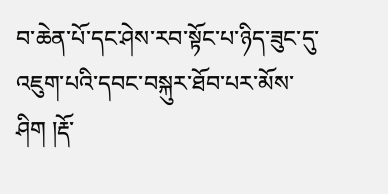བ་ཆེན་པོ་དང་ཤེས་རབ་སྟོང་པ་ཉིད་ཟུང་དུ་འཇུག་པའི་དབང་བསྐུར་ཐོབ་པར་མོས་ཤིག །རྡོ་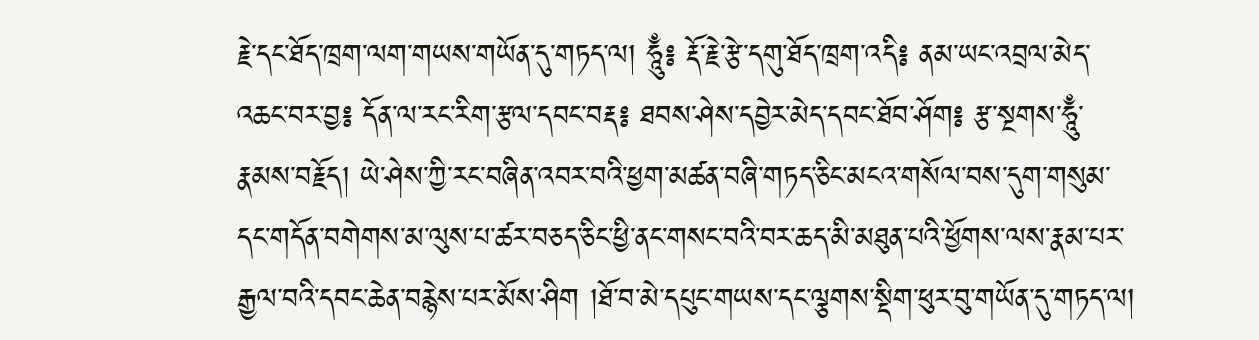རྗེ་དང་ཐོད་ཁྲག་ལག་གཡས་གཡོན་དུ་གཏད་ལ། ཧཱུྃ༔ རྡོ་རྗེ་རྩེ་དགུ་ཐོད་ཁྲག་འདི༔ ནམ་ཡང་འབྲལ་མེད་འཆང་བར་བྱ༔ དོན་ལ་རང་རིག་རྩལ་དབང་བརྡ༔ ཐབས་ཤེས་དབྱེར་མེད་དབང་ཐོབ་ཤོག༔ རྩ་སྔགས་ཧཱུྃ་རྣམས་བརྗོད། ཡེ་ཤེས་ཀྱི་རང་བཞིན་འབར་བའི་ཕྱག་མཚན་བཞི་གཏད་ཅིང་མངའ་གསོལ་བས་དུག་གསུམ་དང་གདོན་བགེགས་མ་ལུས་པ་ཚར་བཅད་ཅིང་ཕྱི་ནང་གསང་བའི་བར་ཆད་མི་མཐུན་པའི་ཕྱོགས་ལས་རྣམ་པར་རྒྱལ་བའི་དབང་ཆེན་བརྙེས་པར་མོས་ཤིག །ཐོ་བ་མེ་དཔུང་གཡས་དང་ལྕགས་སྡིག་ཕུར་བུ་གཡོན་དུ་གཏད་ལ།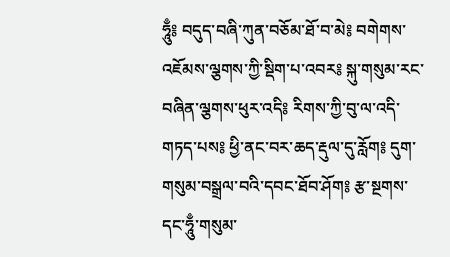ཧཱུྃ༔ བདུད་བཞི་ཀུན་བཅོམ་ཐོ་བ་མེ༔ བགེགས་འཇོམས་ལྕགས་ཀྱི་སྡིག་པ་འབར༔ སྐུ་གསུམ་རང་བཞིན་ལྕགས་ཕུར་འདི༔ རིགས་ཀྱི་བུ་ལ་འདི་གཏད་པས༔ ཕྱི་ནང་བར་ཆད་རྡུལ་དུ་རློག༔ དུག་གསུམ་བསྒྲལ་བའི་དབང་ཐོབ་ཤོག༔ རྩ་སྔགས་དང་ཧཱུྃ་གསུམ་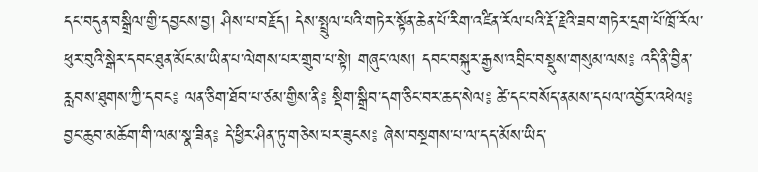དང་བདུན་བསྒྲིལ་གྱི་དབྱངས་བྱ། ཤིས་པ་བརྗོད། དེས་སྤྲུལ་པའི་གཏེར་སྟོན་ཆེན་པོ་རིག་འཛིན་རོལ་པའི་རྡོ་རྗེའི་ཟབ་གཏེར་དྲག་པོ་ཁྲོ་རོལ་ཕུར་བུའི་སྒེར་དབང་ཐུན་མོང་མ་ཡིན་པ་ལེགས་པར་གྲུབ་པ་སྟེ། གཞུང་ལས། དབང་བསྐུར་རྒྱས་འབྲིང་བསྡུས་གསུམ་ལས༔ འདི་ནི་བྱིན་རླབས་ཐུགས་ཀྱི་དབང༔ ལན་ཅིག་ཐོབ་པ་ཙམ་གྱིས་ནི༔ སྡིག་སྒྲིབ་དག་ཅིང་བར་ཆད་སེལ༔ ཚེ་དང་བསོད་ནམས་དཔལ་འབྱོར་འཕེལ༔ བྱང་ཆུབ་མཆོག་གི་ལམ་སྣ་ཟིན༔ དེ་ཕྱིར་ཤིན་ཏུ་གཅེས་པར་ཟུངས༔ ཞེས་བསྔགས་པ་ལ་དད་མོས་ཡིད་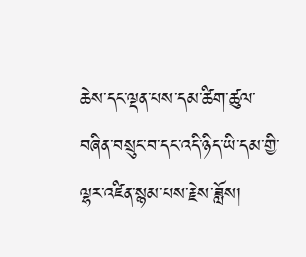ཆེས་དང་ལྡན་པས་དམ་ཚིག་ཚུལ་བཞིན་བསྲུང་བ་དང་འདི་ཉིད་ཡི་དམ་གྱི་ལྷར་འཛིན་སྙམ་པས་རྗེས་ཟློས།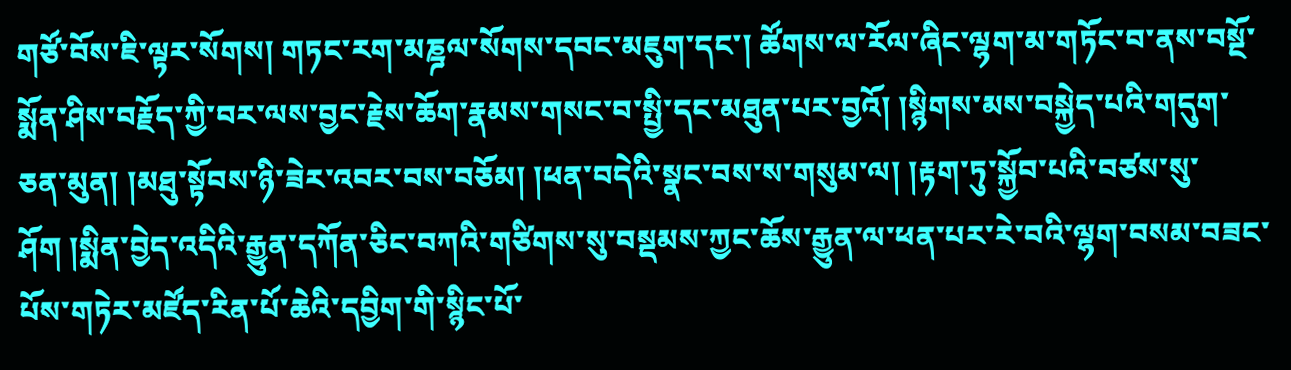གཙོ་བོས་ཇི་ལྟར་སོགས། གཏང་རག་མཎྜལ་སོགས་དབང་མཇུག་དང་། ཚོགས་ལ་རོལ་ཞིང་ལྷག་མ་གཏོང་བ་ནས་བསྔོ་སྨོན་ཤིས་བརྗོད་ཀྱི་བར་ལས་བྱང་རྗེས་ཆོག་རྣམས་གསང་བ་སྤྱི་དང་མཐུན་པར་བྱའོ། །སྙིགས་མས་བསྐྱེད་པའི་གདུག་ཅན་མུན། །མཐུ་སྟོབས་ཉི་ཟེར་འབར་བས་བཅོམ། །ཕན་བདེའི་སྣང་བས་ས་གསུམ་ལ། །རྟག་ཏུ་སྐྱོབ་པའི་བཙས་སུ་ཤོག །སྨིན་བྱེད་འདིའི་རྒྱུན་དཀོན་ཅིང་བཀའི་གཙིགས་སུ་བསྡམས་ཀྱང་ཆོས་རྒྱུན་ལ་ཕན་པར་རེ་བའི་ལྷག་བསམ་བཟང་པོས་གཏེར་མཛོད་རིན་པོ་ཆེའི་དབྱིག་གི་སྙིང་པོ་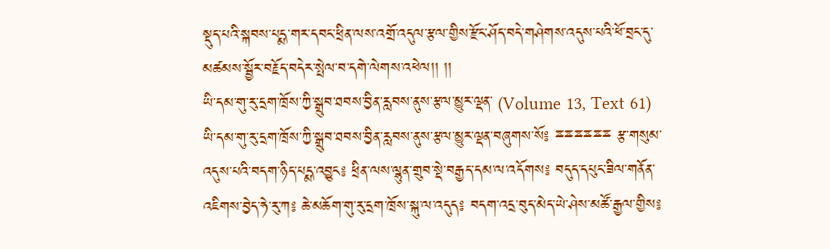སྡུད་པའི་སྐབས་པདྨ་གར་དབང་ཕྲིན་ལས་འགྲོ་འདུལ་རྩལ་གྱིས་རྫོང་ཤོད་བདེ་གཤེགས་འདུས་པའི་ཕོ་བྲང་དུ་མཚམས་སྦྱོར་བརྗོད་བདེར་སྤེལ་བ་དགེ་ལེགས་འཕེལ།། །།
ཡི་དམ་གུ་རུ་དྲག་ཁྲོས་ཀྱི་སྒྲུབ་ཐབས་བྱིན་རླབས་ནུས་རྩལ་མྱུར་ལྡན་ (Volume 13, Text 61)
ཡི་དམ་གུ་རུ་དྲག་ཁྲོས་ཀྱི་སྒྲུབ་ཐབས་བྱིན་རླབས་ནུས་རྩལ་མྱུར་ལྡན་བཞུགས་སོ༔ ྈྈྈྈྈྈ རྩ་གསུམ་འདུས་པའི་བདག་ཉིད་པདྨ་འབྱུང༔ ཕྲིན་ལས་ལྷུན་གྲུབ་སྡེ་བརྒྱད་དམ་ལ་འདོགས༔ བདུད་དཔུང་ཟིལ་གནོན་འཇིགས་བྱེད་ཧེ་རུ་ཀ༔ ཆེ་མཆོག་གུ་རུ་དྲག་ཁྲོས་སྐུ་ལ་འདུད༔ བདག་འདྲ་བུད་མེད་ཡེ་ཤེས་མཚོ་རྒྱལ་གྱིས༔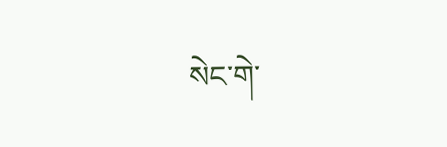སེང་གེ་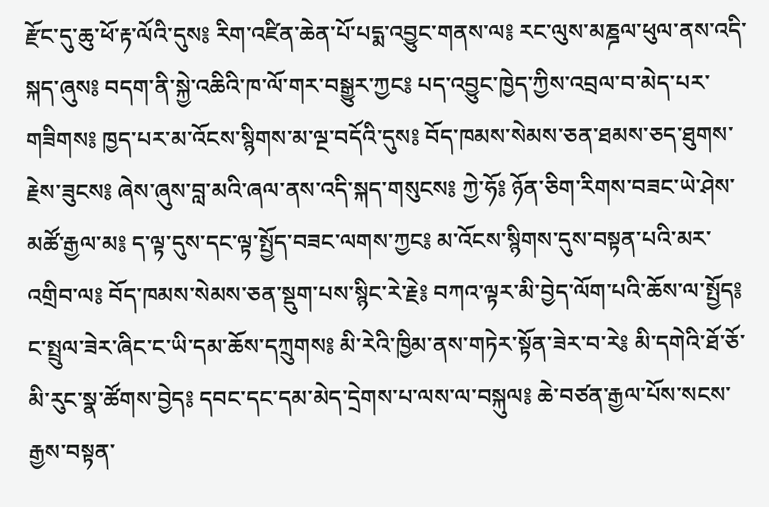རྫོང་དུ་ཆུ་ཕོ་རྟ་ལོའི་དུས༔ རིག་འཛིན་ཆེན་པོ་པདྨ་འབྱུང་གནས་ལ༔ རང་ལུས་མཎྜལ་ཕུལ་ནས་འདི་སྐད་ཞུས༔ བདག་ནི་སྐྱེ་འཆིའི་ཁ་ལོ་གར་བསྒྱུར་ཀྱང༔ པད་འབྱུང་ཁྱེད་ཀྱིས་འབྲལ་བ་མེད་པར་གཟིགས༔ ཁྱད་པར་མ་འོངས་སྙིགས་མ་ལྔ་བདོའི་དུས༔ བོད་ཁམས་སེམས་ཅན་ཐམས་ཅད་ཐུགས་རྗེས་ཟུངས༔ ཞེས་ཞུས་བླ་མའི་ཞལ་ནས་འདི་སྐད་གསུངས༔ ཀྱེ་ཧོ༔ ཉོན་ཅིག་རིགས་བཟང་ཡེ་ཤེས་མཚོ་རྒྱལ་མ༔ ད་ལྟ་དུས་དང་ལྟ་སྤྱོད་བཟང་ལགས་ཀྱང༔ མ་འོངས་སྙིགས་དུས་བསྟན་པའི་མར་འགྲིབ་ལ༔ བོད་ཁམས་སེམས་ཅན་སྡུག་པས་སྙིང་རེ་རྗེ༔ བཀའ་ལྟར་མི་བྱེད་ལོག་པའི་ཆོས་ལ་སྤྱོད༔ ང་སྤྲུལ་ཟེར་ཞིང་ང་ཡི་དམ་ཆོས་དཀྲུགས༔ མི་རེའི་ཁྱིམ་ནས་གཏེར་སྟོན་ཟེར་བ་རེ༔ མི་དགེའི་ཐོ་ཅོ་མི་རུང་སྣ་ཚོགས་བྱེད༔ དབང་དང་དམ་མེད་དྲེགས་པ་ལས་ལ་བསྐུལ༔ ཆེ་བཙན་རྒྱལ་པོས་སངས་རྒྱས་བསྟན་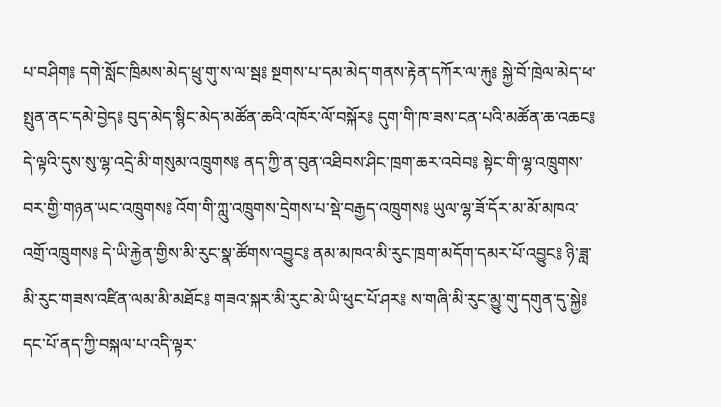པ་བཤིག༔ དགེ་སློང་ཁྲིམས་མེད་ཕྲུ་གུ་ས་ལ་སྦ༔ སྔགས་པ་དམ་མེད་གནས་རྟེན་དཀོར་ལ་རྐུ༔ སྐྱེ་བོ་ཁྲེལ་མེད་ཕ་སྤུན་ནང་དམེ་བྱེད༔ བུད་མེད་སྙིང་མེད་མཚོན་ཆའི་འཁོར་ལོ་བསྐོར༔ དུག་གི་ཁ་ཟས་ངན་པའི་མཚོན་ཆ་འཆང༔ དེ་ལྟའི་དུས་སུ་ལྷ་འདྲེ་མི་གསུམ་འཁྲུགས༔ ནད་ཀྱི་ན་བུན་འཐིབས་ཤིང་ཁྲག་ཆར་འབེབ༔ སྟེང་གི་ལྷ་འཁྲུགས་བར་གྱི་གཉན་ཡང་འཁྲུགས༔ འོག་གི་ཀླུ་འཁྲུགས་དྲེགས་པ་སྡེ་བརྒྱད་འཁྲུགས༔ ཡུལ་ལྷ་ཟོ་དོར་མ་མོ་མཁའ་འགྲོ་འཁྲུགས༔ དེ་ཡི་རྐྱེན་གྱིས་མི་རུང་སྣ་ཚོགས་འབྱུང༔ ནམ་མཁའ་མི་རུང་ཁྲག་མདོག་དམར་པོ་འབྱུང༔ ཉི་ཟླ་མི་རུང་གཟས་འཛིན་ལམ་མི་མཐོང༔ གཟའ་སྐར་མི་རུང་མེ་ཡི་ཕུང་པོ་ཤར༔ ས་གཞི་མི་རུང་མྱུ་གུ་དགུན་དུ་སྐྱེ༔ དང་པོ་ནད་ཀྱི་བསྐལ་པ་འདི་ལྟར་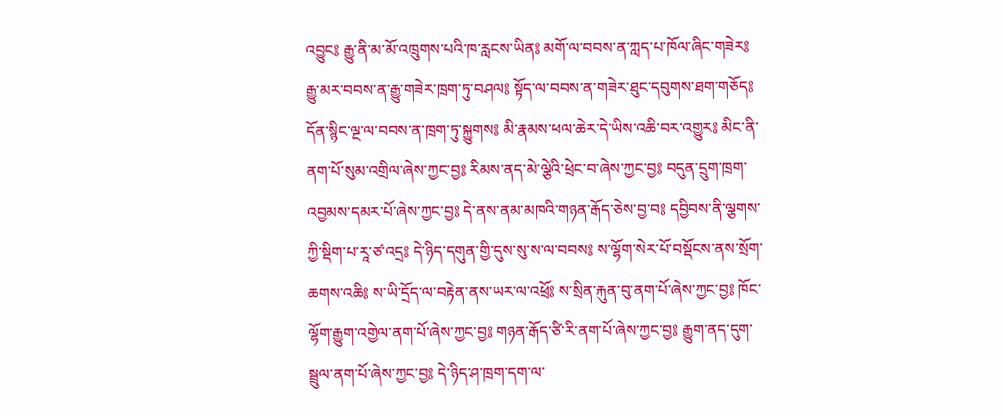འབྱུང༔ རྒྱུ་ནི་མ་མོ་འཁྲུགས་པའི་ཁ་རླངས་ཡིན༔ མགོ་ལ་བབས་ན་ཀླད་པ་ཁོལ་ཞིང་གཟེར༔ རྒྱུ་མར་བབས་ན་རྒྱུ་གཟེར་ཁྲག་ཏུ་བཤལ༔ སྟོད་ལ་བབས་ན་གཟེར་ཐུང་དབུགས་ཐག་གཅོད༔ དོན་སྙིང་ལྔ་ལ་བབས་ན་ཁྲག་ཏུ་སྐྱུགས༔ མི་རྣམས་ཕལ་ཆེར་དེ་ཡིས་འཆི་བར་འགྱུར༔ མིང་ནི་ནག་པོ་སུམ་འགྲིལ་ཞེས་ཀྱང་བྱ༔ རིམས་ནད་མེ་ལྕེའི་ཕྲེང་བ་ཞེས་ཀྱང་བྱ༔ བདུན་དྲུག་ཁྲག་འབྱམས་དམར་པོ་ཞེས་ཀྱང་བྱ༔ དེ་ནས་ནམ་མཁའི་གཉན་རྒོད་ཅེས་བྱ་བ༔ དབྱིབས་ནི་ལྕགས་ཀྱི་སྡིག་པ་རཱ་ཙ་འདྲ༔ དེ་ཉིད་དགུན་གྱི་དུས་སུ་ས་ལ་བབས༔ ས་ལྷོག་སེར་པོ་བསྡོངས་ནས་སྲོག་ཆགས་འཆི༔ ས་ཡི་དྲོད་ལ་བརྟེན་ནས་ཡར་ལ་འཕྲོ༔ ས་སྲིན་རྐུན་བུ་ནག་པོ་ཞེས་ཀྱང་བྱ༔ ཁོང་ལྷོག་རྒྱུག་འགྱེལ་ནག་པོ་ཞེས་ཀྱང་བྱ༔ གཉན་རྒོད་ཙི་རི་ནག་པོ་ཞེས་ཀྱང་བྱ༔ རྒྱུག་ནད་དུག་སྦྲུལ་ནག་པོ་ཞེས་ཀྱང་བྱ༔ དེ་ཉིད་ཤ་ཁྲག་དག་ལ་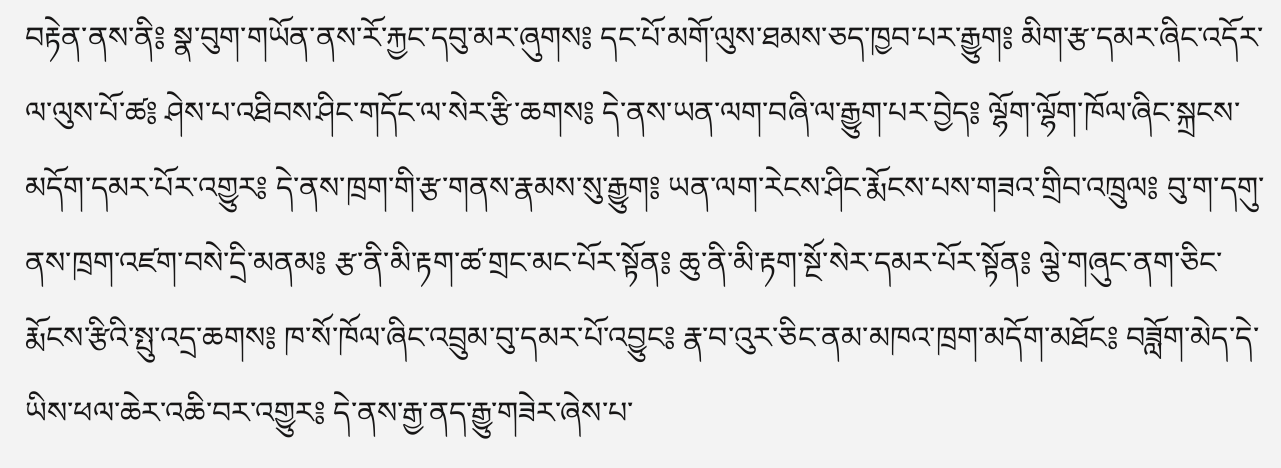བརྟེན་ནས་ནི༔ སྣ་བུག་གཡོན་ནས་རོ་རྐྱང་དབུ་མར་ཞུགས༔ དང་པོ་མགོ་ལུས་ཐམས་ཅད་ཁྱབ་པར་རྒྱུག༔ མིག་རྩ་དམར་ཞིང་འདོར་ལ་ལུས་པོ་ཚ༔ ཤེས་པ་འཐིབས་ཤིང་གདོང་ལ་སེར་རྩི་ཆགས༔ དེ་ནས་ཡན་ལག་བཞི་ལ་རྒྱུག་པར་བྱེད༔ ལྷོག་ལྷོག་ཁོལ་ཞིང་སྐྲངས་མདོག་དམར་པོར་འགྱུར༔ དེ་ནས་ཁྲག་གི་རྩ་གནས་རྣམས་སུ་རྒྱུག༔ ཡན་ལག་རེངས་ཤིང་རྨོངས་པས་གཟའ་གྲིབ་འཁྲུལ༔ བུ་ག་དགུ་ནས་ཁྲག་འཛག་བསེ་དྲི་མནམ༔ རྩ་ནི་མི་རྟག་ཚ་གྲང་མང་པོར་སྟོན༔ ཆུ་ནི་མི་རྟག་སྔོ་སེར་དམར་པོར་སྟོན༔ ལྕེ་གཞུང་ནག་ཅིང་རྨོངས་རྩིའི་སྤུ་འདྲ་ཆགས༔ ཁ་སོ་ཁོལ་ཞིང་འབྲུམ་བུ་དམར་པོ་འབྱུང༔ རྣ་བ་འུར་ཅིང་ནམ་མཁའ་ཁྲག་མདོག་མཐོང༔ བཟློག་མེད་དེ་ཡིས་ཕལ་ཆེར་འཆི་བར་འགྱུར༔ དེ་ནས་རྒྱ་ནད་རྒྱུ་གཟེར་ཞེས་པ་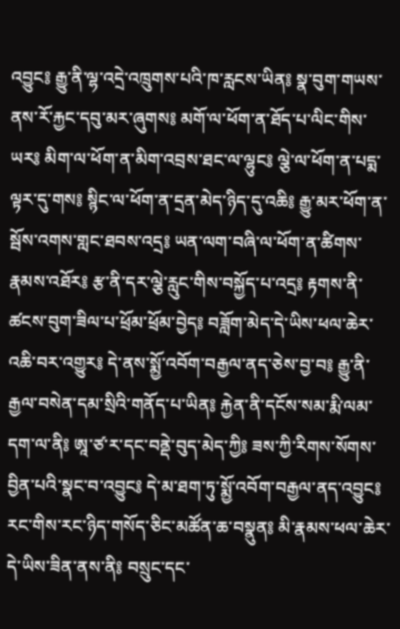འབྱུང༔ རྒྱུ་ནི་ལྷ་འདྲེ་འཁྲུགས་པའི་ཁ་རླངས་ཡིན༔ སྣ་བུག་གཡས་ནས་རོ་རྐྱང་དབུ་མར་ཞུགས༔ མགོ་ལ་ཕོག་ན་ཐོད་པ་ལིང་གིས་ཡར༔ མིག་ལ་ཕོག་ན་མིག་འབྲས་ཐང་ལ་ལྷུང༔ ལྕེ་ལ་ཕོག་ན་པདྨ་ལྟར་དུ་གས༔ སྙིང་ལ་ཕོག་ན་དྲན་མེད་ཉིད་དུ་འཆི༔ རྒྱུ་མར་ཕོག་ན་སྦོས་འགས་གླང་ཐབས་འདྲ༔ ཡན་ལག་བཞི་ལ་ཕོག་ན་ཚིགས་རྣམས་འཐོར༔ རྩ་ནི་དར་ལྕེ་རླུང་གིས་བསྐྱོད་པ་འདྲ༔ རྟགས་ནི་ཚངས་བུག་ཟིལ་པ་ཕྲོམ་ཕྲོམ་བྱེད༔ བཟློག་མེད་དེ་ཡིས་ཕལ་ཆེར་འཆི་བར་འགྱུར༔ དེ་ནས་སྨྱོ་འབོག་བརྒྱལ་ནད་ཅེས་བྱ་བ༔ རྒྱུ་ནི་རྒྱལ་བསེན་དམ་སྲིའི་གནོད་པ་ཡིན༔ རྐྱེན་ནི་དངོས་སམ་རྨི་ལམ་དག་ལ་ནི༔ ཨཱ་ཙ་ར་དང་བནྡེ་བུད་མེད་ཀྱི༔ ཟས་ཀྱི་རིགས་སོགས་བྱིན་པའི་སྣང་བ་འབྱུང༔ དེ་མ་ཐག་ཏུ་སྨྱོ་འབོག་བརྒྱལ་ནད་འབྱུང༔ རང་གིས་རང་ཉིད་གསོད་ཅིང་མཚོན་ཆ་བསྣུན༔ མི་རྣམས་ཕལ་ཆེར་དེ་ཡིས་ཟིན་ནས་ནི༔ བསྲུང་དང་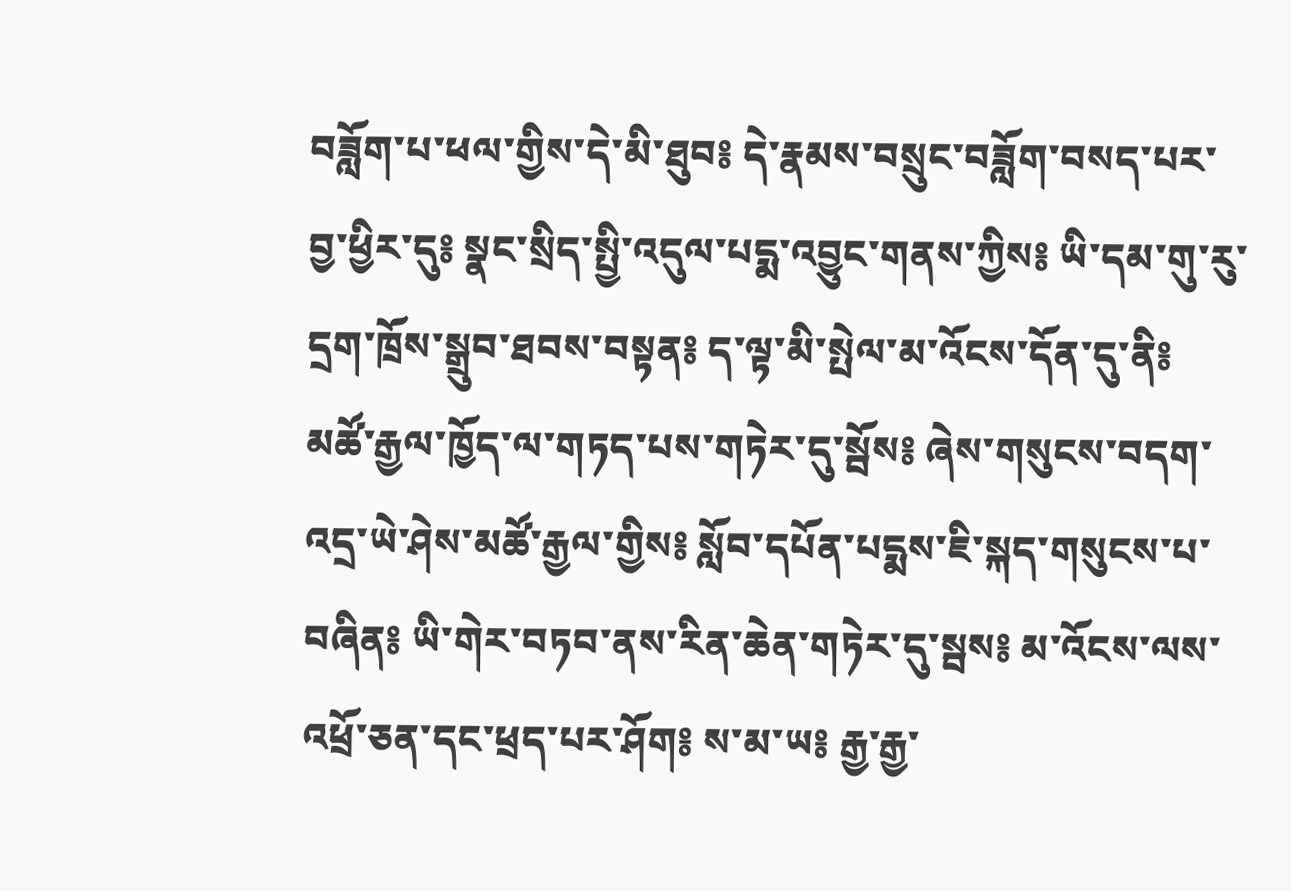བཟློག་པ་ཕལ་གྱིས་དེ་མི་ཐུབ༔ དེ་རྣམས་བསྲུང་བཟློག་བསད་པར་བྱ་ཕྱིར་དུ༔ སྣང་སྲིད་སྤྱི་འདུལ་པདྨ་འབྱུང་གནས་ཀྱིས༔ ཡི་དམ་གུ་རུ་དྲག་ཁྲོས་སྒྲུབ་ཐབས་བསྟན༔ ད་ལྟ་མི་སྤེལ་མ་འོངས་དོན་དུ་ནི༔ མཚོ་རྒྱལ་ཁྱོད་ལ་གཏད་པས་གཏེར་དུ་སྦོས༔ ཞེས་གསུངས་བདག་འདྲ་ཡེ་ཤེས་མཚོ་རྒྱལ་གྱིས༔ སློབ་དཔོན་པདྨས་ཇི་སྐད་གསུངས་པ་བཞིན༔ ཡི་གེར་བཏབ་ནས་རིན་ཆེན་གཏེར་དུ་སྦས༔ མ་འོངས་ལས་འཕྲོ་ཅན་དང་ཕྲད་པར་ཤོག༔ ས་མ་ཡ༔ རྒྱ་རྒྱ་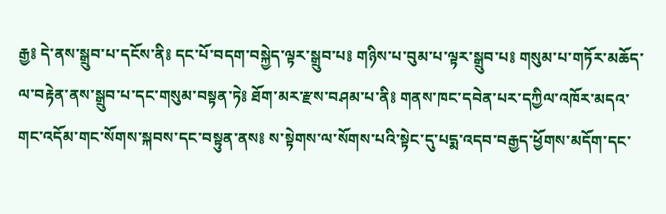རྒྱ༔ དེ་ནས་སྒྲུབ་པ་དངོས་ནི༔ དང་པོ་བདག་བསྐྱེད་ལྟར་སྒྲུབ་པ༔ གཉིས་པ་བུམ་པ་ལྟར་སྒྲུབ་པ༔ གསུམ་པ་གཏོར་མཆོད་ལ་བརྟེན་ནས་སྒྲུབ་པ་དང་གསུམ་བསྟན་ཏེ༔ ཐོག་མར་རྫས་བཤམ་པ་ནི༔ གནས་ཁང་དབེན་པར་དཀྱིལ་འཁོར་མདའ་གང་འདོམ་གང་སོགས་སྐབས་དང་བསྟུན་ནས༔ ས་སྟེགས་ལ་སོགས་པའི་སྟེང་དུ་པདྨ་འདབ་བརྒྱད་ཕྱོགས་མདོག་དང་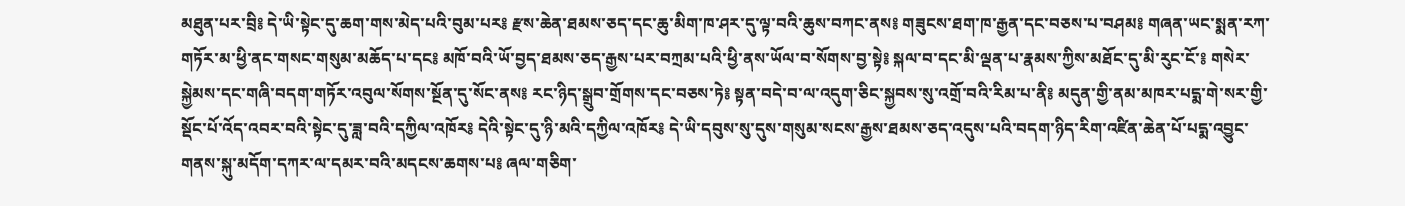མཐུན་པར་བྲི༔ དེ་ཡི་སྟེང་དུ་ཆག་གས་མེད་པའི་བུམ་པར༔ རྫས་ཆེན་ཐམས་ཅད་དང་ཆུ་མིག་ཁ་ཤར་དུ་ལྟ་བའི་ཆུས་བཀང་ནས༔ གཟུངས་ཐག་ཁ་རྒྱན་དང་བཅས་པ་བཤམ༔ གཞན་ཡང་སྨན་རཀ་གཏོར་མ་ཕྱི་ནང་གསང་གསུམ་མཆོད་པ་དང༔ མཁོ་བའི་ཡོ་བྱད་ཐམས་ཅད་རྒྱས་པར་བཀྲམ་པའི་ཕྱི་ནས་ཡོལ་བ་སོགས་བྱ་སྟེ༔ སྐལ་བ་དང་མི་ལྡན་པ་རྣམས་ཀྱིས་མཐོང་དུ་མི་རུང་ངོ་༔ གསེར་སྐྱེམས་དང་གཞི་བདག་གཏོར་འབུལ་སོགས་སྔོན་དུ་སོང་ནས༔ རང་ཉིད་སྒྲུབ་གྲོགས་དང་བཅས་ཏེ༔ སྟན་བདེ་བ་ལ་འདུག་ཅིང་སྐྱབས་སུ་འགྲོ་བའི་རིམ་པ་ནི༔ མདུན་གྱི་ནམ་མཁར་པདྨ་གེ་སར་གྱི་སྡོང་པོ་འོད་འབར་བའི་སྟེང་དུ་ཟླ་བའི་དཀྱིལ་འཁོར༔ དེའི་སྟེང་དུ་ཉི་མའི་དཀྱིལ་འཁོར༔ དེ་ཡི་དབུས་སུ་དུས་གསུམ་སངས་རྒྱས་ཐམས་ཅད་འདུས་པའི་བདག་ཉིད་རིག་འཛིན་ཆེན་པོ་པདྨ་འབྱུང་གནས་སྐུ་མདོག་དཀར་ལ་དམར་བའི་མདངས་ཆགས་པ༔ ཞལ་གཅིག་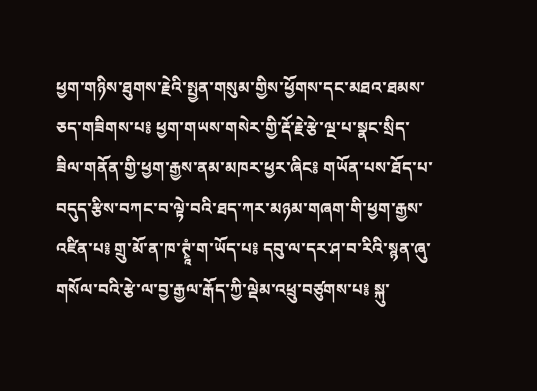ཕྱག་གཉིས་ཐུགས་རྗེའི་སྤྱན་གསུམ་གྱིས་ཕྱོགས་དང་མཐའ་ཐམས་ཅད་གཟིགས་པ༔ ཕྱག་གཡས་གསེར་གྱི་རྡོ་རྗེ་རྩེ་ལྔ་པ་སྣང་སྲིད་ཟིལ་གནོན་གྱི་ཕྱག་རྒྱས་ནམ་མཁར་ཕྱར་ཞིང༔ གཡོན་པས་ཐོད་པ་བདུད་རྩིས་བཀང་བ་ལྟེ་བའི་ཐད་ཀར་མཉམ་གཞག་གི་ཕྱག་རྒྱས་འཛིན་པ༔ གྲུ་མོ་ན་ཁ་ཊྭཱཾ་ག་ཡོད་པ༔ དབུ་ལ་དར་ཤ་བ་རིའི་སྙན་ཞུ་གསོལ་བའི་རྩེ་ལ་བྱ་རྒྱལ་རྒོད་ཀྱི་ལྡེམ་འཕྲུ་བཙུགས་པ༔ སྐུ་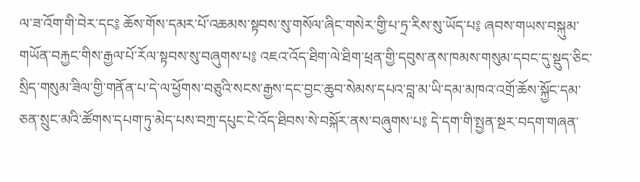ལ་ཟ་འོག་གི་བེར་དང༔ ཆོས་གོས་དམར་པོ་འཆམས་སྟབས་སུ་གསོལ་ཞིང་གསེར་གྱི་པ་ཏྲ་རིས་སུ་ཡོད་པ༔ ཞབས་གཡས་བསྐུམ་གཡོན་བརྐྱང་གིས་རྒྱལ་པོ་རོལ་སྟབས་སུ་བཞུགས་པ༔ འཇའ་འོད་ཐིག་ལེ་ཐིག་ཕྲན་གྱི་དབུས་ནས་ཁམས་གསུམ་དབང་དུ་སྡུད་ཅིང་སྲིད་གསུམ་ཟིལ་གྱི་གནོན་པ་དེ་ལ་ཕྱོགས་བཅུའི་སངས་རྒྱས་དང་བྱང་ཆུབ་སེམས་དཔའ་བླ་མ་ཡི་དམ་མཁའ་འགྲོ་ཆོས་སྐྱོང་དམ་ཅན་སྲུང་མའི་ཚོགས་དཔག་ཏུ་མེད་པས་བཀྲ་དཔུང་ངེ་འོད་ཐིབས་སེ་བསྐོར་ནས་བཞུགས་པ༔ དེ་དག་གི་སྤྱན་སྔར་བདག་གཞན་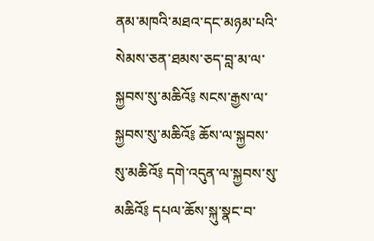ནམ་མཁའི་མཐའ་དང་མཉམ་པའི་སེམས་ཅན་ཐམས་ཅད་བླ་མ་ལ་སྐྱབས་སུ་མཆིའོ༔ སངས་རྒྱས་ལ་སྐྱབས་སུ་མཆིའོ༔ ཆོས་ལ་སྐྱབས་སུ་མཆིའོ༔ དགེ་འདུན་ལ་སྐྱབས་སུ་མཆིའོ༔ དཔལ་ཆོས་སྐུ་སྣང་བ་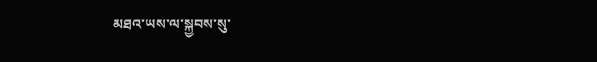མཐའ་ཡས་ལ་སྐྱབས་སུ་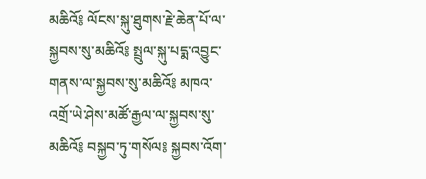མཆིའོ༔ ལོངས་སྐུ་ཐུགས་རྗེ་ཆེན་པོ་ལ་སྐྱབས་སུ་མཆིའོ༔ སྤྲུལ་སྐུ་པདྨ་འབྱུང་གནས་ལ་སྐྱབས་སུ་མཆིའོ༔ མཁའ་འགྲོ་ཡེ་ཤེས་མཚོ་རྒྱལ་ལ་སྐྱབས་སུ་མཆིའོ༔ བསྐྱབ་ཏུ་གསོལ༔ སྐྱབས་འོག་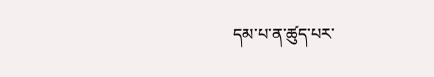དམ་པ་ན་ཚུད་པར་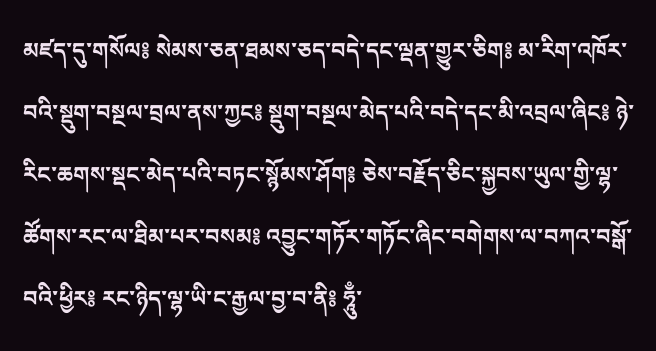མཛད་དུ་གསོལ༔ སེམས་ཅན་ཐམས་ཅད་བདེ་དང་ལྡན་གྱུར་ཅིག༔ མ་རིག་འཁོར་བའི་སྡུག་བསྔལ་བྲལ་ནས་ཀྱང༔ སྡུག་བསྔལ་མེད་པའི་བདེ་དང་མི་འབྲལ་ཞིང༔ ཉེ་རིང་ཆགས་སྡང་མེད་པའི་བཏང་སྙོམས་ཤོག༔ ཅེས་བརྗོད་ཅིང་སྐྱབས་ཡུལ་གྱི་ལྷ་ཚོགས་རང་ལ་ཐིམ་པར་བསམ༔ འབྱུང་གཏོར་གཏོང་ཞིང་བགེགས་ལ་བཀའ་བསྒོ་བའི་ཕྱིར༔ རང་ཉིད་ལྷ་ཡི་ང་རྒྱལ་བྱ་བ་ནི༔ ཧཱུྃ་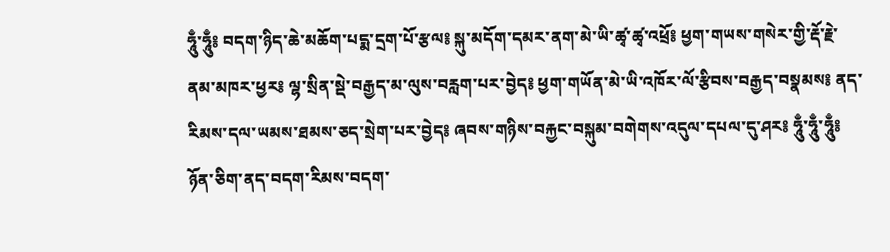ཧཱུྃ་ཧཱུྃ༔ བདག་ཉིད་ཆེ་མཆོག་པདྨ་དྲག་པོ་རྩལ༔ སྐུ་མདོག་དམར་ནག་མེ་ཡི་ཚྭ་ཚྭ་འཕྲོ༔ ཕྱག་གཡས་གསེར་གྱི་རྡོ་རྗེ་ནམ་མཁར་ཕྱར༔ ལྷ་སྲིན་སྡེ་བརྒྱད་མ་ལུས་བརླག་པར་བྱེད༔ ཕྱག་གཡོན་མེ་ཡི་འཁོར་ལོ་རྩིབས་བརྒྱད་བསྣམས༔ ནད་རིམས་དལ་ཡམས་ཐམས་ཅད་སྲེག་པར་བྱེད༔ ཞབས་གཉིས་བརྐྱང་བསྐུམ་བགེགས་འདུལ་དཔལ་དུ་ཤར༔ ཧཱུྃ་ཧཱུྃ་ཧཱུྃ༔ ཉོན་ཅིག་ནད་བདག་རིམས་བདག་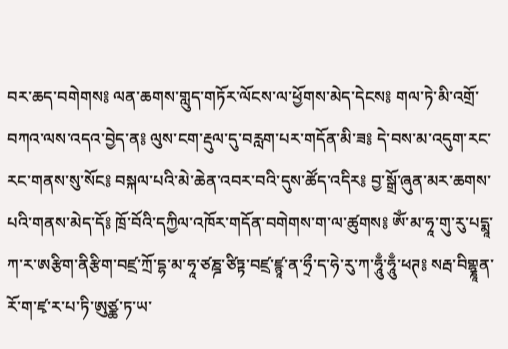བར་ཆད་བགེགས༔ ལན་ཆགས་གླུད་གཏོར་ལོངས་ལ་ཕྱོགས་མེད་དེངས༔ གལ་ཏེ་མི་འགྲོ་བཀའ་ལས་འདའ་བྱེད་ན༔ ལུས་ངག་རྡུལ་དུ་བརླག་པར་གདོན་མི་ཟ༔ དེ་བས་མ་འདུག་རང་རང་གནས་སུ་སོང༔ བསྐལ་པའི་མེ་ཆེན་འབར་བའི་དུས་ཚོད་འདིར༔ བྱ་སྒྲོ་ཞུན་མར་ཆགས་པའི་གནས་མེད་དོ༔ ཁྲོ་བོའི་དཀྱིལ་འཁོར་གདོན་བགེགས་ག་ལ་ཚུགས༔ ཨོཾ་མ་ཧཱ་གུ་རུ་པདྨཱ་ཀ་ར་ཨརྩིག་ནིརྩིག་བཛྲ་ཀྲོ་དྷ་མ་ཧཱ་ཙཎྜ་ཙིཏྟ་བཛྲ་ཛྙཱ་ན་ཧྲྀ་ད་ཧེ་རུ་ཀ་ཧཱུྃ་ཧཱུྃ་ཕཊ༔ སརྦ་བིགྷྣཱན་རོ་ག་ཛྭ་ར་པ་ཏི་ཨུཙྪ་ཏ་ཡ་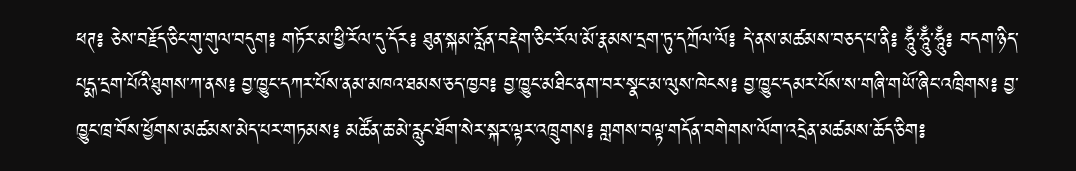ཕཊ༔ ཅེས་བརྗོད་ཅིང་གུ་གུལ་བདུག༔ གཏོར་མ་ཕྱི་རོལ་དུ་དོར༔ ཐུན་སྐམ་རློན་བརྡེག་ཅིང་རོལ་མོ་རྣམས་དྲག་ཏུ་དཀྲོལ་ལོ༔ དེ་ནས་མཚམས་བཅད་པ་ནི༔ ཧཱུྃ་ཧཱུྃ་ཧཱུྃ༔ བདག་ཉིད་པདྨ་དྲག་པོའི་ཐུགས་ཀ་ནས༔ བྱ་ཁྱུང་དཀར་པོས་ནམ་མཁའ་ཐམས་ཅད་ཁྱབ༔ བྱ་ཁྱུང་མཐིང་ནག་བར་སྣང་མ་ལུས་ཁེངས༔ བྱ་ཁྱུང་དམར་པོས་ས་གཞི་གཡོ་ཞིང་འཁྲིགས༔ བྱ་ཁྱུང་ཁྲ་བོས་ཕྱོགས་མཚམས་མེད་པར་གཏམས༔ མཚོན་ཆ་མེ་རླུང་ཐོག་སེར་སྐར་ལྟར་འཁྲུགས༔ གླགས་བལྟ་གདོན་བགེགས་ལོག་འདྲེན་མཚམས་ཆོད་ཅིག༔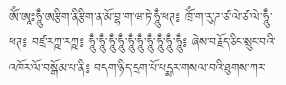ཨོཾ་ཨཱཿཧཱུྃ་ཨརྩིག་ནིརྩིག་ན་མོ་བྷ་ག་ཝ་ཏེ་ཧཱུྃ་ཕཊ༔ ཁྲོཾ་ག་རུ་ཌ་ཙ་ལེ་ཙ་ལེ་ཧཱུྃ་ཕཊ༔ བཛྲ་རཀྵ་རཀྵ༔ ཧཱུྃ་ཧཱུྃ་ཧཱུྃ་ཧཱུྃ་ཧཱུྃ་ཧཱུྃ་ཧཱུྃ་ཧཱུྃ་ཧཱུྃ་ཧཱུྃ༔ ཞེས་བརྗོད་ཅིང་སྲུང་བའི་འཁོར་ལོ་བསྒོམ་པ་ནི༔ བདག་ཉིད་དྲག་པོ་པདྨར་གསལ་བའི་ཐུགས་ཀར་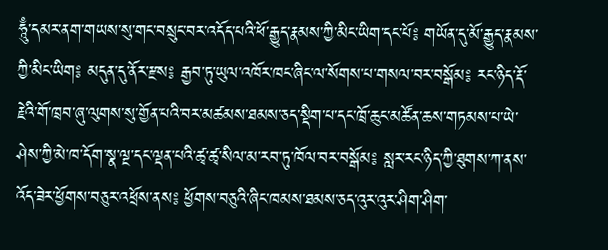ཧཱུྃ་དམར་ནག་གཡས་སུ་གང་བསྲུང་བར་འདོད་པའི་ཕོ་རྒྱུད་རྣམས་ཀྱི་མིང་ཡིག་དང་པོ༔ གཡོན་དུ་མོ་རྒྱུད་རྣམས་ཀྱི་མིང་ཡིག༔ མདུན་དུ་ནོར་རྫས༔ རྒྱབ་ཏུ་ཡུལ་འཁོར་ཁང་ཞིང་ལ་སོགས་པ་གསལ་བར་བསྒོམ༔ རང་ཉིད་རྡོ་རྗེའི་གོ་ཁྲབ་ཞུ་ལུགས་སུ་གྱོན་པའི་བར་མཚམས་ཐམས་ཅད་སྡིག་པ་དང་ཁྲོ་ཆུང་མཚོན་ཆས་གཏམས་པ་ཡེ་ཤེས་ཀྱི་མེ་ཁ་དོག་སྣ་ལྔ་དང་ལྡན་པའི་ཚྭ་ཚྭ་སིལ་མ་རབ་ཏུ་ཁོལ་བར་བསྒོམ༔ སླར་རང་ཉིད་ཀྱི་ཐུགས་ཀ་ནས་འོད་ཟེར་ཕྱོགས་བཅུར་འཕྲོས་ནས༔ ཕྱོགས་བཅུའི་ཞིང་ཁམས་ཐམས་ཅད་འུར་འུར་ཤིག་ཤིག་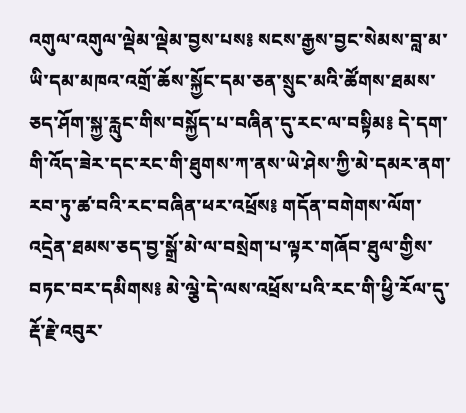འགུལ་འགུལ་ལྡེམ་ལྡེམ་བྱས་པས༔ སངས་རྒྱས་བྱང་སེམས་བླ་མ་ཡི་དམ་མཁའ་འགྲོ་ཆོས་སྐྱོང་དམ་ཅན་སྲུང་མའི་ཚོགས་ཐམས་ཅད་ཤོག་སྐྱ་རླུང་གིས་བསྐྱོད་པ་བཞིན་དུ་རང་ལ་བསྟིམ༔ དེ་དག་གི་འོད་ཟེར་དང་རང་གི་ཐུགས་ཀ་ནས་ཡེ་ཤེས་ཀྱི་མེ་དམར་ནག་རབ་ཏུ་ཚ་བའི་རང་བཞིན་ཕར་འཕྲོས༔ གདོན་བགེགས་ལོག་འདྲེན་ཐམས་ཅད་བྱ་སྒྲོ་མེ་ལ་བསྲེག་པ་ལྟར་གཞོབ་ཐུལ་གྱིས་བཏང་བར་དམིགས༔ མེ་ལྕེ་དེ་ལས་འཕྲོས་པའི་རང་གི་ཕྱི་རོལ་དུ་རྡོ་རྗེ་འབུར་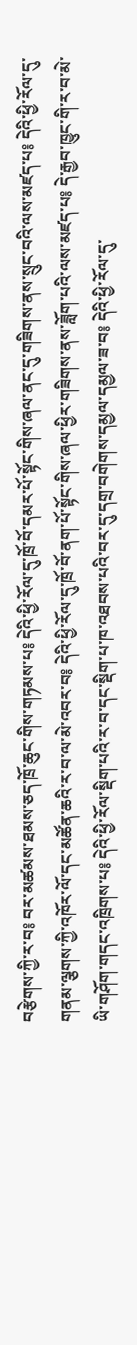བརྩེགས་ཀྱི་ར་བ༔ བར་མཚམས་ཐམས་ཅད་ཁྲོ་ཆུང་གིས་གཏམས་པ༔ དེའི་ཕྱི་རོལ་དུ་ཁྲོ་བོ་དམར་པོ་སྟོང་གིས་ཞལ་ནང་དུ་གཟིགས་ནས་སྲུང་བའི་ལས་མཛད་པ༔ དེའི་ཕྱི་རོལ་དུ་གནམ་ལྕགས་ཀྱི་འཁོར་ལོ་དང་མཚོན་ཆའི་ར་བ་ལ་མེ་འབར་བ༔ དེའི་ཕྱི་རོལ་དུ་ཁྲོ་བོ་ནག་པོ་སྟོང་གིས་ཞལ་ཕྱིར་གཟིགས་ནས་ཟློག་པའི་ལས་མཛད་པ༔ དེ་རྒྱབ་ཁྱུང་གི་ར་བ་མེ་ཡི་གཤོག་གདང་འཁྲིགས་པ༔ དེའི་ཕྱི་རོལ་སྡིག་པའི་ར་བ་དང་སྡིག་པ་ཁ་འཐབས་པའི་བར་དུ་དགྲ་བགེགས་དམྱལ་དམྱལ་ཟ་བ༔ དེའི་ཕྱི་རོལ་དུ་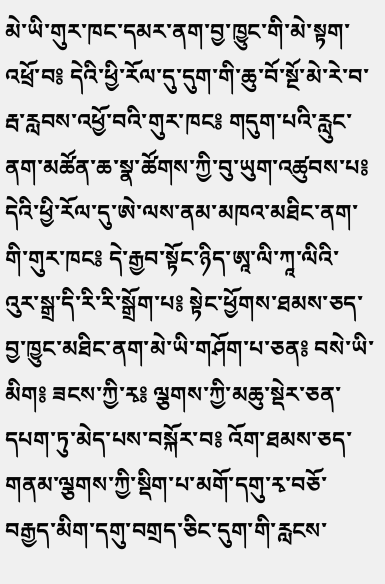མེ་ཡི་གུར་ཁང་དམར་ནག་བྱ་ཁྱུང་གི་མེ་སྟག་འཕྲོ་བ༔ དེའི་ཕྱི་རོལ་དུ་དུག་གི་ཆུ་བོ་སྔོ་མེ་རེ་བ་རྦ་རླབས་འཕྱོ་བའི་གུར་ཁང༔ གདུག་པའི་རླུང་ནག་མཚོན་ཆ་སྣ་ཚོགས་ཀྱི་བུ་ཡུག་འཚུབས་པ༔ དེའི་ཕྱི་རོལ་དུ་ཨེ་ལས་ནམ་མཁའ་མཐིང་ནག་གི་གུར་ཁང༔ དེ་རྒྱབ་སྟོང་ཉིད་ཨཱ་ལི་ཀཱ་ལིའི་འུར་སྒྲ་དི་རི་རི་སྒྲོག་པ༔ སྟེང་ཕྱོགས་ཐམས་ཅད་བྱ་ཁྱུང་མཐིང་ནག་མེ་ཡི་གཤོག་པ་ཅན༔ བསེ་ཡི་མིག༔ ཟངས་ཀྱི་རྭ༔ ལྕགས་ཀྱི་མཆུ་སྡེར་ཅན་དཔག་ཏུ་མེད་པས་བསྐོར་བ༔ འོག་ཐམས་ཅད་གནམ་ལྕགས་ཀྱི་སྡིག་པ་མགོ་དགུ་རྭ་བཅོ་བརྒྱད་མིག་དགུ་བགྲད་ཅིང་དུག་གི་རླངས་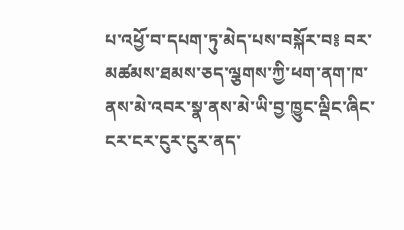པ་འཕྱོ་བ་དཔག་ཏུ་མེད་པས་བསྐོར་བ༔ བར་མཚམས་ཐམས་ཅད་ལྕགས་ཀྱི་ཕག་ནག་ཁ་ནས་མེ་འབར་སྣ་ནས་མེ་ཡི་བྱ་ཁྱུང་ལྡིང་ཞིང་ངར་ངར་ངུར་ངུར་ནད་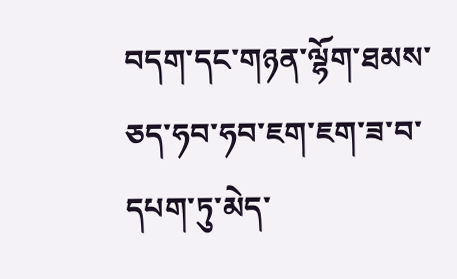བདག་དང་གཉན་ལྷོག་ཐམས་ཅད་ཧབ་ཧབ་ཇག་ཇག་ཟ་བ་དཔག་ཏུ་མེད་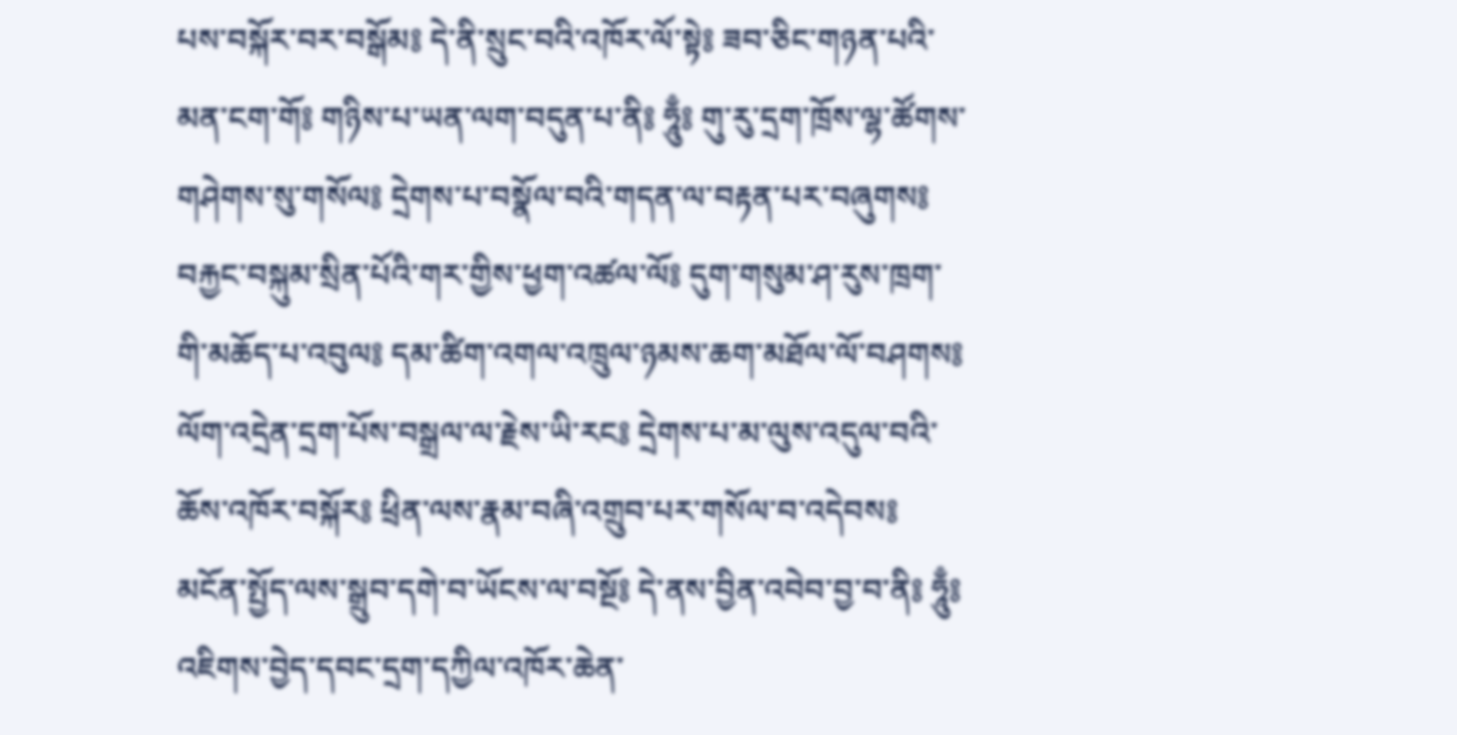པས་བསྐོར་བར་བསྒོམ༔ དེ་ནི་སྲུང་བའི་འཁོར་ལོ་སྟེ༔ ཟབ་ཅིང་གཉན་པའི་མན་ངག་གོ༔ གཉིས་པ་ཡན་ལག་བདུན་པ་ནི༔ ཧཱུྃ༔ གུ་རུ་དྲག་ཁྲོས་ལྷ་ཚོགས་གཤེགས་སུ་གསོལ༔ དྲེགས་པ་བསྣོལ་བའི་གདན་ལ་བརྟན་པར་བཞུགས༔ བརྐྱང་བསྐུམ་སྲིན་པོའི་གར་གྱིས་ཕྱག་འཚལ་ལོ༔ དུག་གསུམ་ཤ་རུས་ཁྲག་གི་མཆོད་པ་འབུལ༔ དམ་ཚིག་འགལ་འཁྲུལ་ཉམས་ཆག་མཐོལ་ལོ་བཤགས༔ ལོག་འདྲེན་དྲག་པོས་བསྒྲལ་ལ་རྗེས་ཡི་རང༔ དྲེགས་པ་མ་ལུས་འདུལ་བའི་ཆོས་འཁོར་བསྐོར༔ ཕྲིན་ལས་རྣམ་བཞི་འགྲུབ་པར་གསོལ་བ་འདེབས༔ མངོན་སྤྱོད་ལས་སྒྲུབ་དགེ་བ་ཡོངས་ལ་བསྔོ༔ དེ་ནས་བྱིན་འབེབ་བྱ་བ་ནི༔ ཧཱུྃ༔ འཇིགས་བྱེད་དབང་དྲག་དཀྱིལ་འཁོར་ཆེན་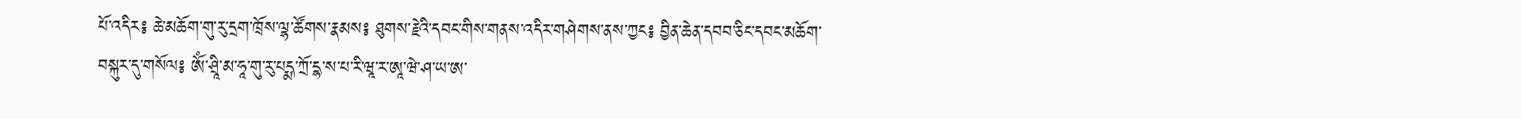པོ་འདིར༔ ཆེ་མཆོག་གུ་རུ་དྲག་ཁྲོས་ལྷ་ཚོགས་རྣམས༔ ཐུགས་རྗེའི་དབང་གིས་གནས་འདིར་གཤེགས་ནས་ཀྱང༔ བྱིན་ཆེན་དབབ་ཅིང་དབང་མཆོག་བསྐུར་དུ་གསོལ༔ ཨོཾ་ཤྲཱི་མ་ཧཱ་གུ་རུ་པདྨ་ཀྲོ་དྷ་ས་པ་རི་ཝཱ་ར་ཨཱ་ཝེ་ཤ་ཡ་ཨ་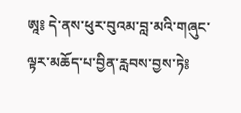ཨཱ༔ དེ་ནས་ཕུར་བུའམ་བླ་མའི་གཞུང་ལྟར་མཆོད་པ་བྱིན་རླབས་བྱས་ཏེ༔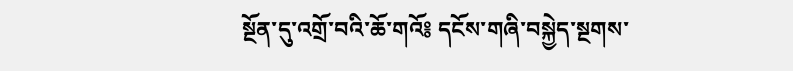སྔོན་དུ་འགྲོ་བའི་ཆོ་གའོ༔ དངོས་གཞི་བསྐྱེད་སྔགས་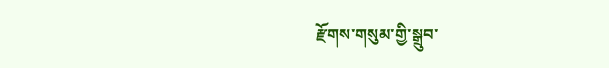རྫོགས་གསུམ་གྱི་སྒྲུབ་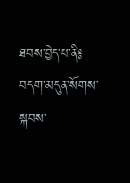ཐབས་བྱེད་པ་ནི༔ བདག་མདུན་སོགས་སྐབས་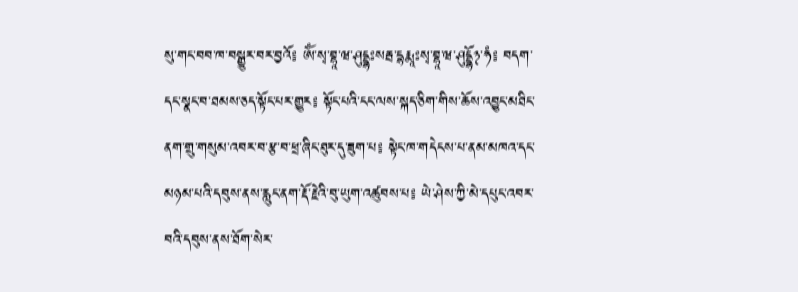སུ་གང་བབ་ཁ་བསྒྱུར་བར་བྱའོ༔ ཨོཾ་སྭ་བྷཱ་ཝ་ཤུདྡྷཿསརྦ་དྷརྨཱཿསྭ་བྷཱ་ཝ་ཤུདྡྷོ྅་ཧཾ༔ བདག་དང་སྣང་བ་ཐམས་ཅད་སྟོང་པར་གྱུར༔ སྟོང་པའི་ངང་ལས་སྐད་ཅིག་གིས་ཆོས་འབྱུང་མཐིང་ནག་གྲུ་གསུམ་འབར་བ་རྩ་བ་ཕྲ་ཞིང་ཐུར་དུ་ཟུག་པ༔ སྟེང་ཁ་གདེངས་པ་ནམ་མཁའ་དང་མཉམ་པའི་དབུས་ནས་རླུང་ནག་རྡོ་རྗེའི་བུ་ཡུག་འཚུབས་པ༔ ཡེ་ཤེས་ཀྱི་མེ་དཔུང་འབར་བའི་དབུས་ནས་ཐོག་སེར་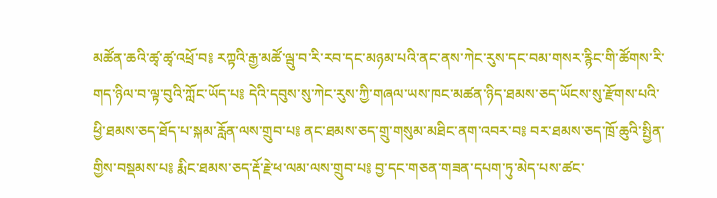མཚོན་ཆའི་ཚྭ་ཚྭ་འཕྲོ་བ༔ རཀྟའི་རྒྱ་མཚོ་ལྦུ་བ་རི་རབ་དང་མཉམ་པའི་ནང་ནས་ཀེང་རུས་དང་བམ་གསར་རྙིང་གི་ཚོགས་རི་གད་ཉིལ་བ་ལྟ་བུའི་ཀློང་ཡོད་པ༔ དེའི་དབུས་སུ་ཀེང་རུས་ཀྱི་གཞལ་ཡས་ཁང་མཚན་ཉིད་ཐམས་ཅད་ཡོངས་སུ་རྫོགས་པའི་ཕྱི་ཐམས་ཅད་ཐོད་པ་སྐམ་རློན་ལས་གྲུབ་པ༔ ནང་ཐམས་ཅད་གྲུ་གསུམ་མཐིང་ནག་འབར་བ༔ བར་ཐམས་ཅད་ཁྲོ་ཆུའི་སྤྱིན་གྱིས་བསྡམས་པ༔ རྨིང་ཐམས་ཅད་རྡོ་རྗེ་ཕ་ལམ་ལས་གྲུབ་པ༔ བྱ་དང་གཅན་གཟན་དཔག་ཏུ་མེད་པས་ཚང་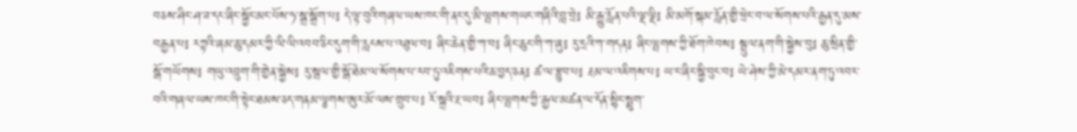བཅས་ཤིང་ཤ་ཟ་དང་ཞིང་སྐྱོང་མང་པོས་ཧ་སྒྲ་སྒྲོག་པ༔ དེ་ལྟ་བུའི་གཞལ་ཡས་ཁང་གི་ནང་དུ་མི་ལྤགས་གཡང་གཞིའི་བླ་བྲེ༔ མི་རྒྱུ་རློན་པའི་ལྡ་ལྡི༔ མི་མགོ་སྐམ་རློན་གྱི་ཕྲེང་བ་ལ་སོགས་པའི་རྒྱན་དུ་མས་བརྒྱན་པ༔ རཀྟའི་ཞམ་ཆུ་དམར་ཀྱི་ལི་ལི་འབབ་ཅིང་དུག་གི་རླངས་པ་འཐུལ་བ༔ ཞིང་ཆེན་གྱི་ཀ་བ༔ ཞིང་ཆུང་གི་ཀ་ཞུ༔ རུ་དྲའི་ཀ་གདན༔ ཞིང་ལྤགས་ཀྱི་ཐོག་ཁེབས༔ སྦྲུལ་ནག་གི་སྐྱེས་བུ༔ ཆུ་སྲིན་གྱི་སྒོ་གཡོགས༔ གཡུ་འབྲུག་གི་གྱེན་སྐྱེས༔ རུ་སྦལ་གྱི་སྒོ་ཐེམ་ལ་སོགས་པ་རབ་ཏུ་འཇིགས་པའི་ཆ་བྱད་ཅན༔ ཚ་ལ་རྩུབ་པ༔ རྔམ་ལ་འཇིགས་པ༔ ཡ་ང་ཞིང་སྐྱི་བུང་བ༔ ཡེ་ཤེས་ཀྱི་མེ་དམར་ནག་ཏུ་འབར་བའི་གཞལ་ཡས་ཁང་གི་སྟེང་ཐམས་ཅད་གནམ་ལྕགས་ཨུར་མོ་ལས་གྲུབ་པ༔ རོ་སྐྲའི་རྔ་ཡབ༔ ཞིང་ལྤགས་ཀྱི་རྒྱལ་མཚན་ལ་དོན་སྙིང་སྨུག་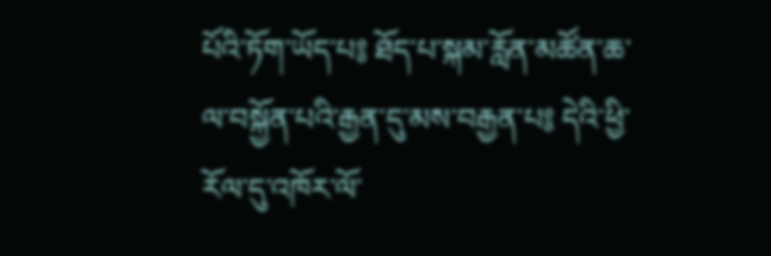པོའི་ཏོག་ཡོད་པ༔ ཐོད་པ་སྐམ་རློན་མཚོན་ཆ་ལ་བསྐྱོན་པའི་རྒྱན་དུ་མས་བརྒྱན་པ༔ དེའི་ཕྱི་རོལ་དུ་འཁོར་ལོ་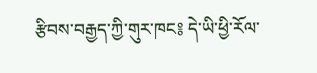རྩིབས་བརྒྱད་ཀྱི་གུར་ཁང༔ དེ་ཡི་ཕྱི་རོལ་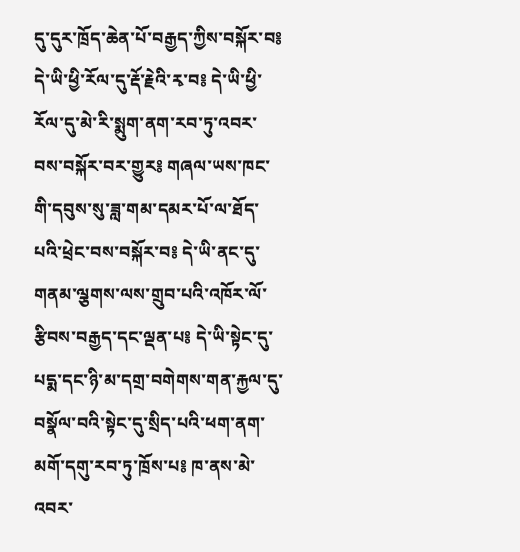དུ་དུར་ཁྲོད་ཆེན་པོ་བརྒྱད་ཀྱིས་བསྐོར་བ༔ དེ་ཡི་ཕྱི་རོལ་དུ་རྡོ་རྗེའི་རྭ་བ༔ དེ་ཡི་ཕྱི་རོལ་དུ་མེ་རི་སྨུག་ནག་རབ་ཏུ་འབར་བས་བསྐོར་བར་གྱུར༔ གཞལ་ཡས་ཁང་གི་དབུས་སུ་ཟླ་གམ་དམར་པོ་ལ་ཐོད་པའི་ཕྲེང་བས་བསྐོར་བ༔ དེ་ཡི་ནང་དུ་གནམ་ལྕགས་ལས་གྲུབ་པའི་འཁོར་ལོ་རྩིབས་བརྒྱད་དང་ལྡན་པ༔ དེ་ཡི་སྟེང་དུ་པདྨ་དང་ཉི་མ་དགྲ་བགེགས་གན་རྐྱལ་དུ་བསྣོལ་བའི་སྟེང་དུ་སྲིད་པའི་ཕག་ནག་མགོ་དགུ་རབ་ཏུ་ཁྲོས་པ༔ ཁ་ནས་མེ་འབར་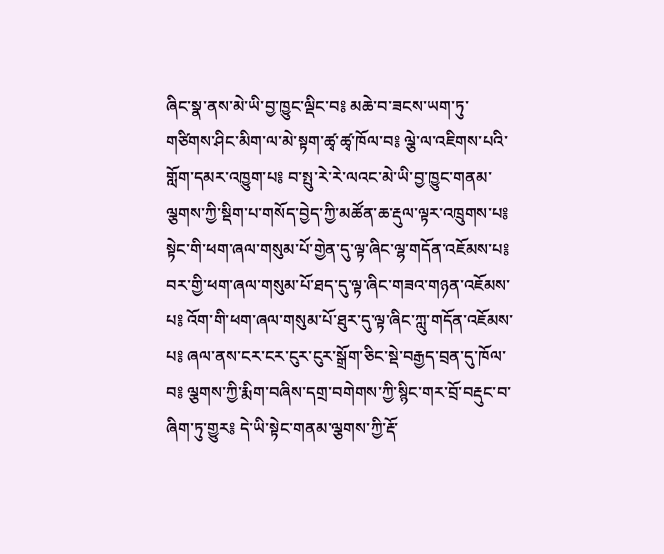ཞིང་སྣ་ནས་མེ་ཡི་བྱ་ཁྱུང་ལྡིང་བ༔ མཆེ་བ་ཟངས་ཡག་ཏུ་གཙིགས་ཤིང་མིག་ལ་མེ་སྟག་ཚྭ་ཚྭ་ཁོལ་བ༔ ལྕེ་ལ་འཇིགས་པའི་གློག་དམར་འཁྱུག་པ༔ བ་སྤུ་རེ་རེ་ལའང་མེ་ཡི་བྱ་ཁྱུང་གནམ་ལྕགས་ཀྱི་སྡིག་པ་གསོད་བྱེད་ཀྱི་མཚོན་ཆ་རྡུལ་ལྟར་འཁྲུགས་པ༔ སྟེང་གི་ཕག་ཞལ་གསུམ་པོ་གྱེན་དུ་ལྟ་ཞིང་ལྷ་གདོན་འཇོམས་པ༔ བར་གྱི་ཕག་ཞལ་གསུམ་པོ་ཐད་དུ་ལྟ་ཞིང་གཟའ་གཉན་འཇོམས་པ༔ འོག་གི་ཕག་ཞལ་གསུམ་པོ་ཐུར་དུ་ལྟ་ཞིང་ཀླུ་གདོན་འཇོམས་པ༔ ཞལ་ནས་ངར་ངར་ངུར་ངུར་སྒྲོག་ཅིང་སྡེ་བརྒྱད་བྲན་དུ་ཁོལ་བ༔ ལྕགས་ཀྱི་རྨིག་བཞིས་དགྲ་བགེགས་ཀྱི་སྙིང་གར་བྲོ་བརྡུང་བ་ཞིག་ཏུ་གྱུར༔ དེ་ཡི་སྟེང་གནམ་ལྕགས་ཀྱི་རྡོ་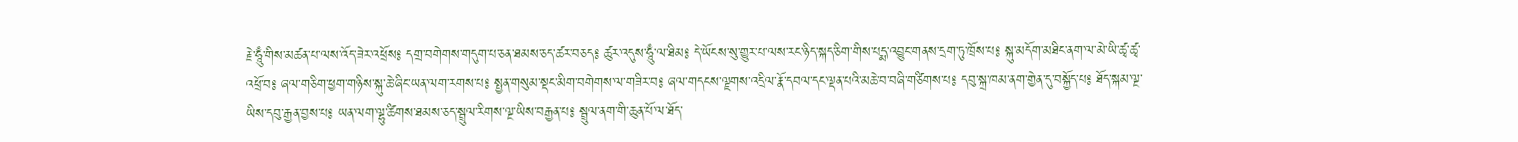རྗེ་ཧཱུྃ་གིས་མཚན་པ་ལས་འོད་ཟེར་འཕྲོས༔ དགྲ་བགེགས་གདུག་པ་ཅན་ཐམས་ཅད་ཚར་བཅད༔ ཚུར་འདུས་ཧཱུྃ་ལ་ཐིམ༔ དེ་ཡོངས་སུ་གྱུར་པ་ལས་རང་ཉིད་སྐད་ཅིག་གིས་པདྨ་འབྱུང་གནས་དྲག་ཏུ་ཁྲོས་པ༔ སྐུ་མདོག་མཐིང་ནག་ལ་མེ་ཡི་ཚྭ་ཚྭ་འཕྲོ་བ༔ ཞལ་གཅིག་ཕྱག་གཉིས་སྐུ་ཆེ་ཞིང་ཡན་ལག་རགས་པ༔ སྤྱན་གསུམ་སྡང་མིག་བགེགས་ལ་གཟིར་བ༔ ཞལ་གདངས་ལྗགས་འདྲིལ་རྣོ་དབལ་དང་ལྡན་པའི་མཆེ་བ་བཞི་གཙིགས་པ༔ དབུ་སྐྲ་ཁམ་ནག་གྱེན་དུ་བསྐྱོད་པ༔ ཐོད་སྐམ་ལྔ་ཡིས་དབུ་རྒྱན་བྱས་པ༔ ཡན་ལག་ལྷུ་ཚིགས་ཐམས་ཅད་སྦྲུལ་རིགས་ལྔ་ཡིས་བརྒྱན་པ༔ སྦྲུལ་ནག་གི་ཆུན་པོ་ལ་ཐོད་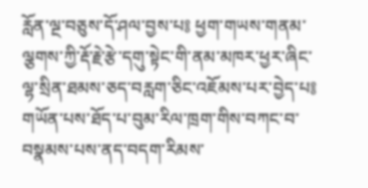རློན་ལྔ་བཅུས་དོ་ཤལ་བྱས་པ༔ ཕྱག་གཡས་གནམ་ལྕགས་ཀྱི་རྡོ་རྗེ་རྩེ་དགུ་སྟེང་གི་ནམ་མཁར་ཕྱར་ཞིང་ལྷ་སྲིན་ཐམས་ཅད་བརླག་ཅིང་འཇོམས་པར་བྱེད་པ༔ གཡོན་པས་ཐོད་པ་བུམ་རིལ་ཁྲག་གིས་བཀང་བ་བསྣམས་པས་ནད་བདག་རིམས་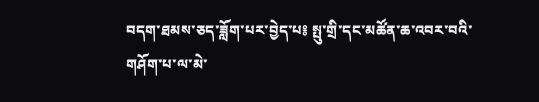བདག་ཐམས་ཅད་ཟློག་པར་བྱེད་པ༔ སྤུ་གྲི་དང་མཚོན་ཆ་འབར་བའི་གཤོག་པ་ལ་མེ་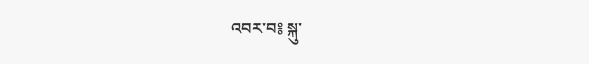འབར་བ༔ སྐུ་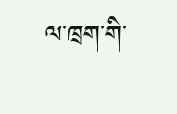ལ་ཁྲག་གི་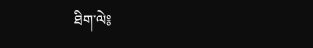ཐིག་ལེ༔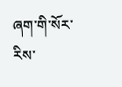ཞག་གི་སོར་རིས་